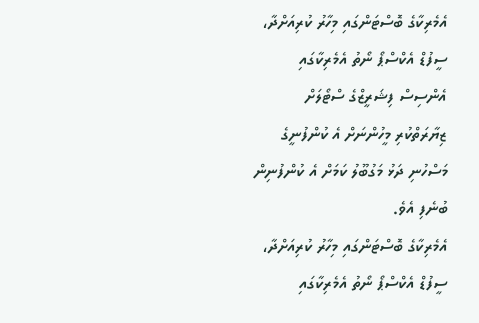އެމެރިކާގެ ބޮސްޓަންގައި މިހާރު ކުރިއަށްދާ، ސީފުޑް އެކްސްޕޯ ނޯތު އެމެރިކާގައި އެންސިސް ފިޝަރީޒްގެ ސްޓޯލަށް ޒިޔާރަތްކުރި މީހުންނަށް އެ ކުންފުނީގެ މަސްހުނި ދަޅު މަގުބޫލު ކަމަށް އެ ކުންފުނިން ބުނެފި އެވެ.
އެމެރިކާގެ ބޮސްޓަންގައި މިހާރު ކުރިއަށްދާ، ސީފުޑް އެކްސްޕޯ ނޯތު އެމެރިކާގައި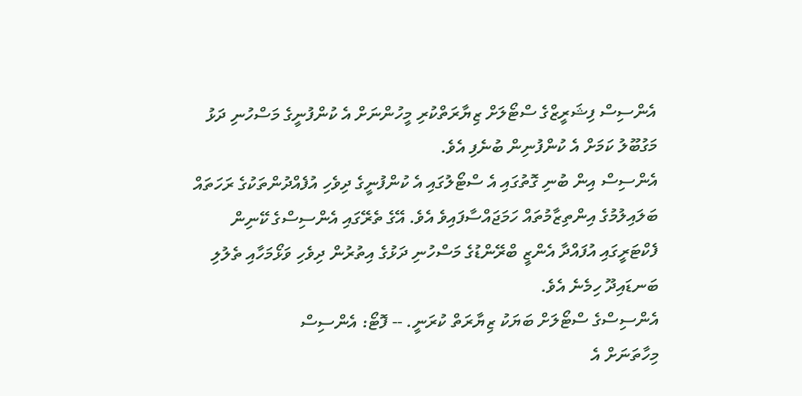އެންސިސް ފިޝަރީޒްގެ ސްޓޯލަށް ޒިޔާރަތްކުރި މީހުންނަށް އެ ކުންފުނީގެ މަސްހުނި ދަޅު މަގުބޫލު ކަމަށް އެ ކުންފުނިން ބުނެފި އެވެ.
އެންސިސް އިން ބުނި ގޮތުގައި އެ ސްޓޯލުގައި އެ ކުންފުނީގެ ދިވެހި އުފެއްދުންތަކުގެ ރަހަތައް ބަލައިލުމުގެ އިންތިޒާމުތައް ހަމަޖައްސާފައިވެ އެވެ. އޭގެ ތެރޭގައި އެންސިސްގެ ކޭނިން ފެކްޓަރީގައި އުފައްދާ އެންޒީ ބްރޭންޑުގެ މަސްހުނި ދަޅުގެ އިތުރުން ދިވެހި ވަޅޯމަހާއި ތެލުލި ބަނޑައިދޫ ހިމެނެ އެވެ.
އެންސިސްގެ ސްޓޯލަށް ބަޔަކު ޒިޔާރަތް ކުރަނީ. -- ފޮޓޯ: އެންސިސް
މިހާތަނަށް އެ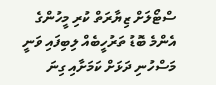ސްޓޯލަށް ޒިޔާރަތް ކުރި މީހުންގެ އެންމެ ބޮޑު ތަރުހީބެއް ލިބިފައި ވަނީ މަސްހުނި ދަޅަށް ކަމަށާއި ގިނަ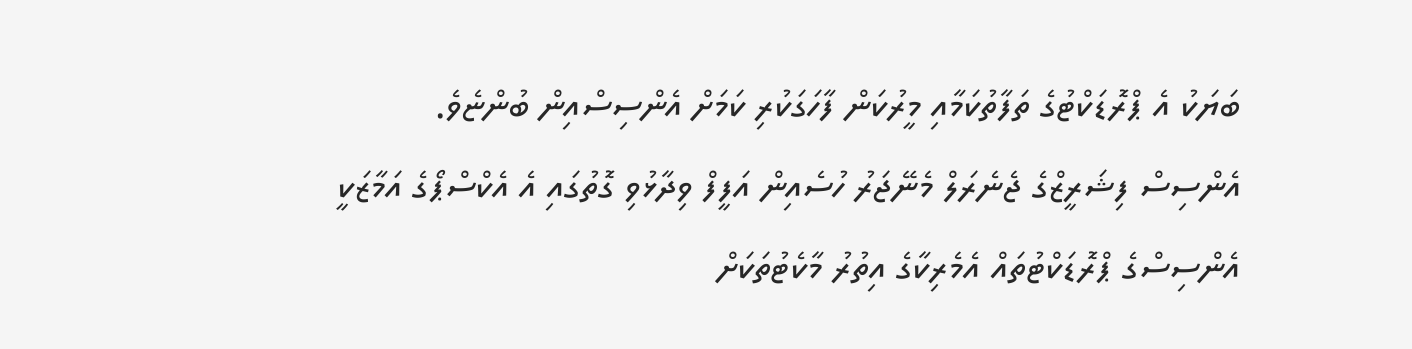ބަޔަކު އެ ޕްރޮޑަކްޓުގެ ތަފާތުކަމާއި މީރުކަން ފާހަގަކުރި ކަމަށް އެންސިސްއިން ބުންޏެވެ.
އެންސިސް ފިޝަރީޒްގެ ޖެނެރަލް މެނޭޖަރު ހުސެއިން އަފީފް ވިދާޅުވި ގޮތުގައި އެ އެކްސްޕޯގެ އަމާޒަކީ އެންސިސްގެ ޕްރޮޑަކްޓުތައް އެމެރިކާގެ އިތުރު މާކެޓުތަކަށް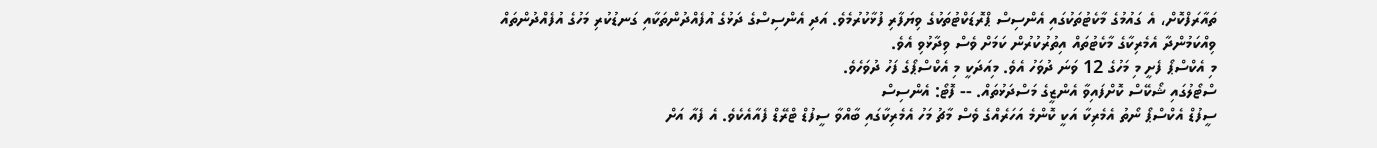ތައާރަފްކޮށް، އެ ގައުމުގެ މާކެޓުތަކުގައި އެންސިސް ޕްރޮޑަކްޓުތަކުގެ ވިޔަފާރި ފުޅާކުރުމެވެ. އަދި އެންސިސްގެ ދަޅުގެ އުފެއްދުންތަކާއި ގަނޑުކުރި މަހުގެ އުފެއްދުންތައް ވިއްކަމުންދާ އެމެރިކާގެ މާކެޓުތައް އިތުރުކުރުން ކަމަށް ވެސް ވިދާޅުވި އެވެ.
މި އެކްސްޕޯ ފެށީ މި މަހުގެ 12 ވަނަ ދުވަހު އެވެ. މިއަދަކީ މި އެކްސްޕޯގެ ފަހު ދުވަހެވެ.
ސްޓޯލުގައި ޝޯކޭސް ކޮށްފައިވާ އެންޒީގެ މަސްދަޅުތައް. -- ފޮޓޯ: އެންސިސް
ސީފުޑް އެކްސްޕޯ ނޯތު އެމެރިކާ އަކީ ކޮންމެ އަހަރެއްގެ ވެސް މާޗު މަހު އެމެރިކާގައި ބާއްވާ ސީފުޑް ޓްރޭޑް ފެއާއެކެވެ. އެ ފެއާ އަށް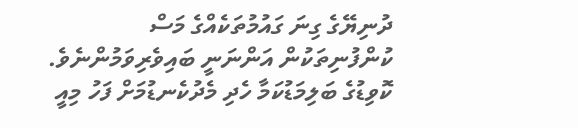ދުނިޔޭގެ ގިނަ ގައުމުތަކެއްގެ މަސް ކުންފުނިތަކުން އަންނަނީ ބައިވެރިވަމުންނެވެ.
ކޮވިޑުގެ ބަލިމަޑުކަމާ ހެދި މެދުކެނޑުމަށް ފަހު މިއީ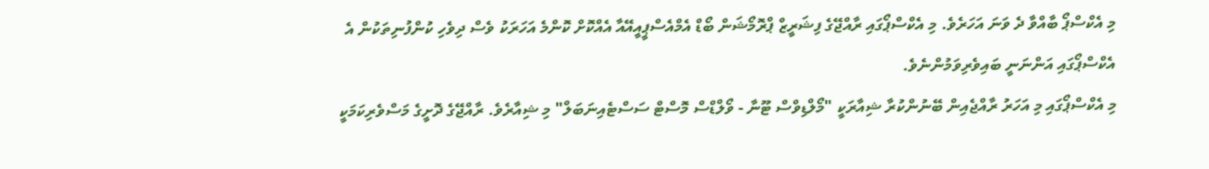މި އެކްސްޕޯ ބާއްވާ ދެ ވަނަ އަހަރެވެ. މި އެކްސްޕޯގައި ރާއްޖޭގެ ފިޝަރީޒް ޕްރޮމޯޝަން ބޯޑް އެމްއެސްޕީއީއޭއާ އެއްކޮށް ކޮންމެ އަހަރަކު ވެސް ދިވެހި ކުންފުނިތަކުން އެ އެކްސްޕޯގައި އަންނަނީ ބައިވެރިވަމުންނެވެ.
މި އެކްސްޕޯގައި މި އަހަރު ރާއްޖެއިން ބޭނުންކުރާ ޝިއާރަކީ "މޯލްޑިވްސް ޓޫނާ - ވޯލްޑްސް މޮސްޓް ސަސްޓެއިނަބަލް" މި ޝިއާރެވެ. ރާއްޖޭގެ ދޮށީގެ މަސްވެރިކަމަކީ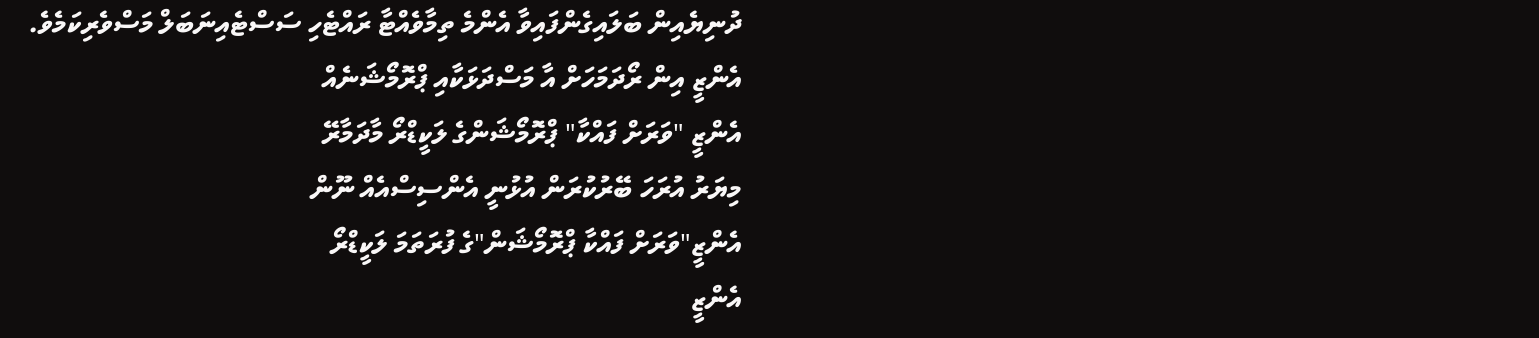ދުނިޔެއިން ބަލައިގެންފައިވާ އެންމެ ތިމާވެއްޓާ ރައްޓެހި ސަސްޓެއިނަބަލް މަސްވެރިކަމެވެ.
އެންޒީ އިން ރޯދަމަހަށް އާ މަސްދަޅަކާއި ޕްރޮމޯޝަނެއް
އެންޒީ "ވަރަށް ފައްކާ" ޕްރޮމޯޝަންގެ ލަކީޑްރޯ މާދަމާރޭ
މިޔަރު އުރަހަ ބޭރުކުރަން އުޅުނީ އެންސިސްއެއް ނޫން
އެންޒީ"ވަރަށް ފައްކާ ޕްރޮމޯޝަން"ގެ ފުރަތަމަ ލަކީޑްރޯ
އެންޒީ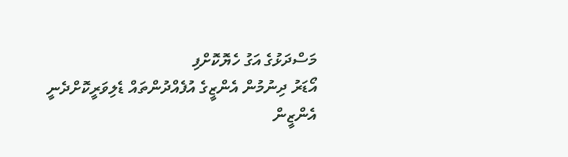މަސްދަޅުގެ އަގު ހެޔޮކޮށްފި
އޯޑަރު ދިނުމުން އެންޒީގެ އުފެއްދުންތައް ޑެލިވަރީކޮށްދެނީ
އެންޒީން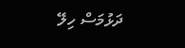ދަޅުމަސް ހިލޭ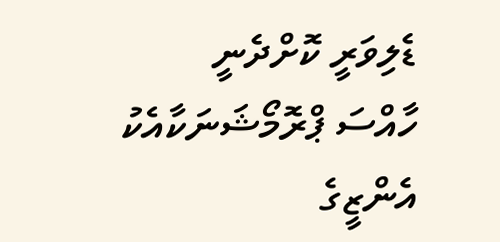ޑެލިވަރީ ކޮށްދެނީ
ހާއްސަ ޕްރޮމޯޝަނަކާއެކު އެންޒީގެ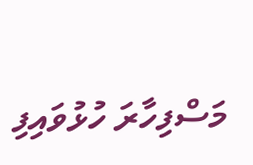މަސްފިހާރަ ހުޅުވައިފި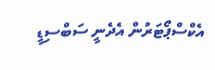އެކްސްޕޯޓަރުން އެދެނީ ސަބްސިޑީ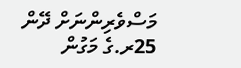މަސްވެރިންނަށް ދޭން
25ރ.ގެ މަގުން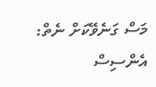މަސް ގަނެވޭކަށް ނެތް: އެންސިސް